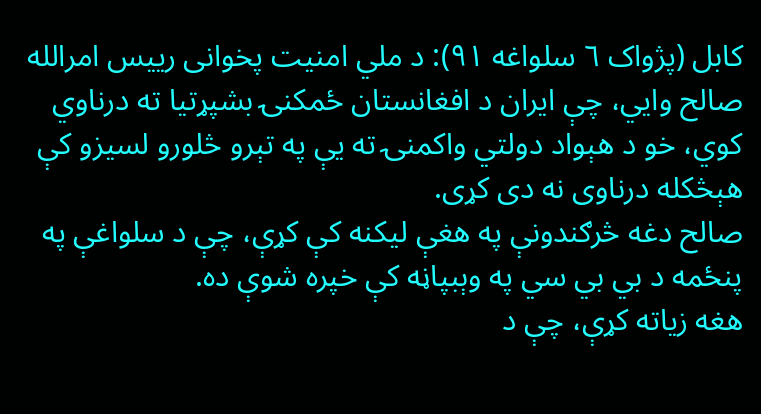کابل (پژواک ٦ سلواغه ٩١): د ملي امنيت پخوانى رييس امرالله صالح وايي، چې ايران د افغانستان ځمکنۍ بشپړتيا ته درناوي کوي، خو د هېواد دولتي واکمنۍ ته يې په تېرو څلورو لسيزو کې هېڅکله درناوی نه دی کړی.
صالح دغه څرګندونې په هغې ليکنه کې کړې، چې د سلواغې په پنځمه د بي بي سي په وېبپاڼه کې خپره شوې ده.
هغه زياته کړې، چې د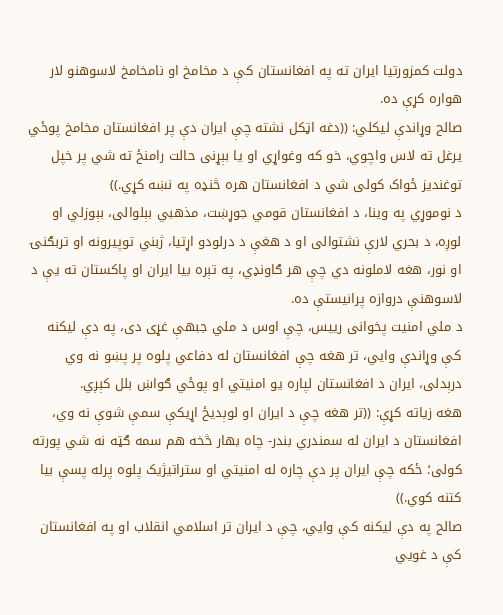دولت کمزورتيا ايران ته په افغانستان کې د مخامخ او نامخامخ لاسوهنو لار هواره کړې ده.
صالح وړاندې ليکلي: ((دغه اټکل نشته چې ايران دې پر افغانستان مخامخ پوځي يرغل ته لاس واچوي، خو که وغواړي او يا بېړنی حالت رامنځ ته شي پر خپل توغنديز ځواک کولی شي د افغانستان هره څنډه په نښه کړي.))
د نوموړي په وينا، د افغانستان قومي جوړښت، مذهبي بېلوالی، بېوزلي او لوږه، د بحري لارې نشتوالی او د هغې د درلودو اړتيا، ژبني توپيرونه او تربګنۍ او نور، هغه لاملونه دي چې هر ګاونډي، په تېره بيا ايران او پاکستان ته يې د لاسوهنې دروازه پرانيستې ده.
د ملي امنيت پخوانى رييس، چې اوس د ملي جبهې غړى دى، په دې ليکنه کې وړاندې وايي، تر هغه چې افغانستان له دفاعي پلوه پر پښو نه وي درېدلی، ايران د افغانستان لپاره يو امنيتي او پوځي ګواښ بلل کېږي.
هغه زياته کړې: ((تر هغه چې د ايران او لوېديځ اړيکې سمې شوې نه وي، افغانستان د ايران له سمندري بندر- چاه بهار څخه هم سمه ګټه نه شي پورته کولی؛ ځکه چې ايران پر دې چاره له امنيتي او ستراتيژيک پلوه پرله پسې بيا کتنه کوي.))
صالح په دې ليکنه کې وايي، چې د ايران تر اسلامي انقلاب او په افغانستان کې د غويي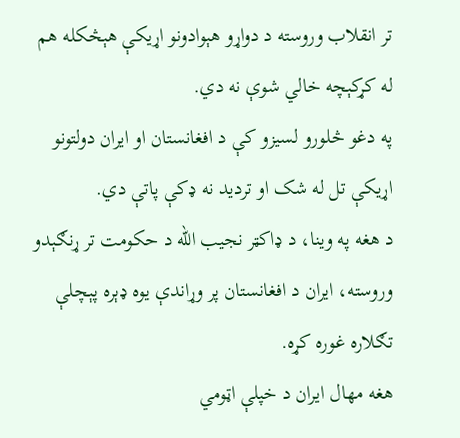تر انقلاب وروسته د دواړو هېوادونو اړيکې هېڅکله هم له کړکېچه خالي شوې نه دي.
په دغو څلورو لسيزو کې د افغانستان او ايران دولتونو اړيکې تل له شک او ترديد نه ډکې پاتې دي.
د هغه په وينا، د ډاکټر نجيب الله د حکومت تر ړنګېدو وروسته، ايران د افغانستان پر وړاندې يوه ډېره پېچلې تګلاره غوره کړه.
هغه مهال ايران د خپلې اټومي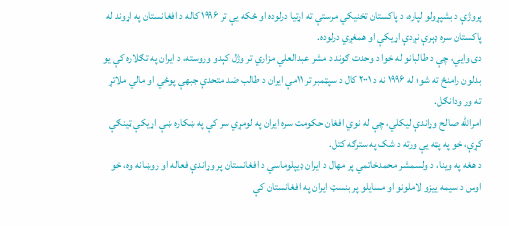پروژې د بشپړولو لپاره، د پاکستان تخنيکي مرستې ته اړتيا درلوده او ځکه يې تر ۱۹۹۶ کاله د افغانستان په اړوند له پاکستان سره ډېرې نږدې اړيکې او همغږي درلوده.
دى وايي، چې د طالبانو له خوا د وحدت ګوند د مشر عبدالعلي مزاري تر وژل کېدو وروسته، د ايران په تګلاره کې يو بدلون رامنځ ته شو؛ له ۱۹۹۶ نه د ۲۰۰۱ کال د سپټمبر تر ۱۱مې ايران د طالب ضد متحدې جبهې پوځي او مالي ملاتړ ته ور ودانګل.
امرالله صالح وړاندې ليکلي، چې له نوي افغان حکومت سره ايران په لومړي سر کې په ښکاره ښې اړيکې ټينګې کړې، خو په پټه يې ورته د شک په سترګه کتل.
د هغه په وينا، د ولسمشر محمدخاتمي پر مهال د ايران ډيپلوماسي د افغانستان پر وړاندې فعاله او روښانه وه، خو اوس د سيمه ييزو لاملونو او مسايلو پر بنسټ ايران په افغانستان کې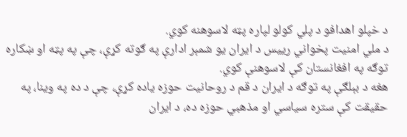د خپلو اهدافو د پلي کولو لپاره پټه لاسوهنه کوي.
د ملي امنيت پخواني رييس د ايران يو شمېر ادارې په ګوته کړې، چې په پټه او ښکاره توګه په افغانستان کې لاسوهنې کوي.
هغه د بېلګې په توګه د ايران د قم د روحانيت حوزه ياده کړې، چې د ده په وينا، په حقيقت کې ستره سياسي او مذهبي حوزه ده، د ايران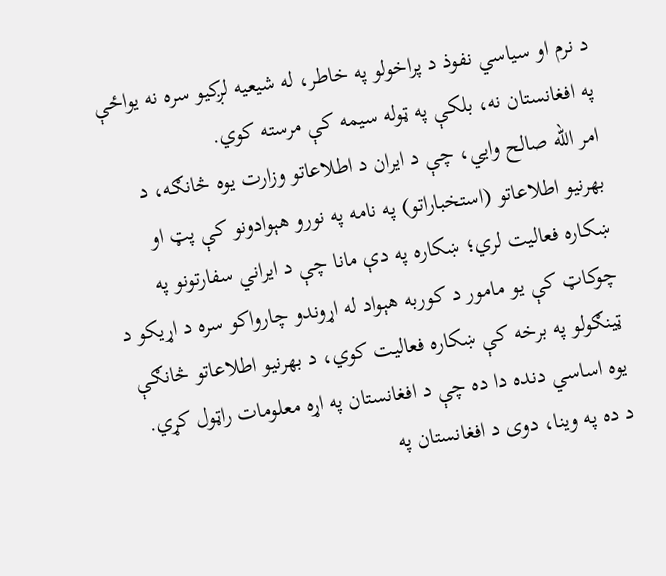د نرم او سياسي نفوذ د پراخولو په خاطر، له شيعيه لږکيو سره نه يواځې په افغانستان نه، بلکې په ټوله سيمه کې مرسته کوي.
امر الله صالح وايي، چې د ايران د اطلاعاتو وزارت يوه څانګه، د بهرنيو اطلاعاتو (استخباراتو) په نامه په نورو هېوادونو کې پټ او ښکاره فعاليت لري؛ ښکاره په دې مانا چې د ايراني سفارتونو په چوکاټ کې يو مامور د کوربه هېواد له اړوندو چارواکو سره د اړيکو د ټينګولو په برخه کې ښکاره فعاليت کوي، د بهرنيو اطلاعاتو څانګې يوه اساسي دنده دا ده چې د افغانستان په اړه معلومات راټول کړي.
د ده په وينا، دوی د افغانستان په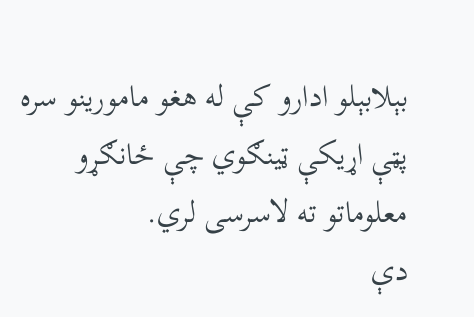بېلابېلو ادارو کې له هغو مامورينو سره پټې اړيکې ټينګوي چې ځانګړو معلوماتو ته لاسرسی لري.
دې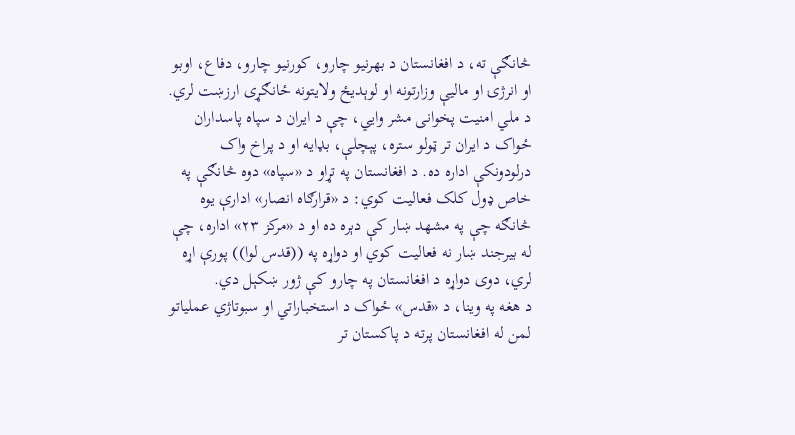څانګې ته، د افغانستان د بهرنيو چارو، کورنيو چارو، دفاع، اوبو او انرژۍ او ماليې وزارتونه او لوېديځ ولايتونه ځانګړی ارزښت لري.
د ملي امنيت پخوانى مشر وايي، چې د ايران د سپاه پاسداران ځواک د ايران تر ټولو ستره، پېچلې، بډايه او د پراخ واک درلودونکې اداره ده. د افغانستان په تړاو د «سپاه» دوه څانګې په خاص ډول کلک فعاليت کوي: د «قرارګاه انصار» ادارې يوه څانګه چې په مشهد ښار کې دېره ده او د «مرکز ۲۳» اداره، چې له بيرجند ښار نه فعاليت کوي او دواړه په ((قدس لوا)) پورې اړه لري، دوی دواړه د افغانستان په چارو کې ژور ښکېل دي.
د هغه په وينا، د «قدس» ځواک د استخباراتي او سبوتاژي عملياتو لمن له افغانستان پرته د پاکستان تر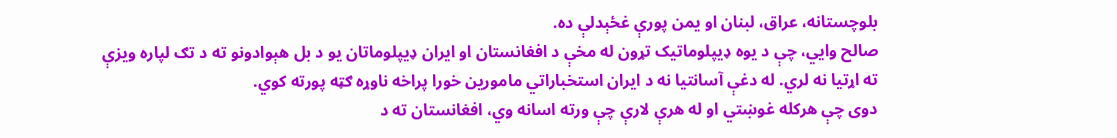بلوچستانه، عراق، لبنان او يمن پورې غځېدلې ده.
صالح وايي، چې د يوه ډيپلوماتيک تړون له مخې د افغانستان او ايران ډيپلوماتان يو د بل هېوادونو ته د تګ لپاره ويزې ته اړتيا نه لري. له دغې آسانتيا نه د ايران استخباراتي مامورين خورا پراخه ناوړه ګټه پورته کوي.
دوی چې هرکله غوښتي او له هرې لارې چې ورته اسانه وي، افغانستان ته د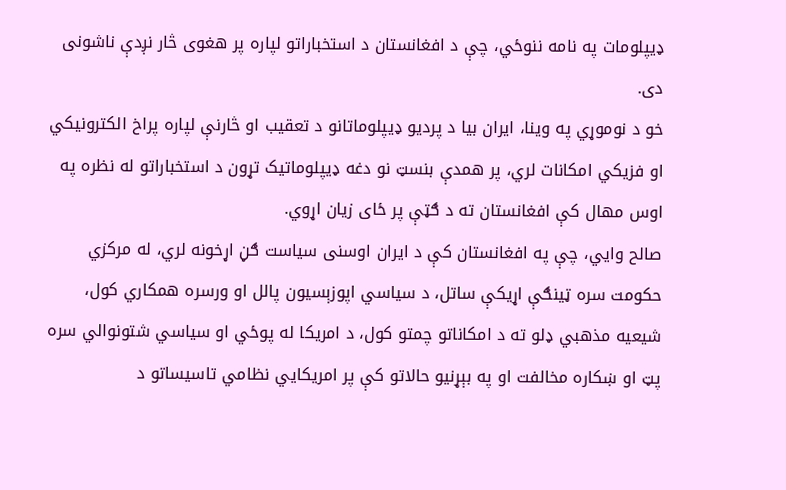ډيپلومات په نامه ننوځي، چې د افغانستان د استخباراتو لپاره پر هغوی څار نږدې ناشونی دی.
خو د نوموړي په وينا، ايران بيا د پرديو ډيپلوماتانو د تعقيب او څارنې لپاره پراخ الکترونيکي او فزيکي امکانات لري، پر همدې بنسټ نو دغه ډيپلوماتيک تړون د استخباراتو له نظره په اوس مهال کې افغانستان ته د ګټې پر ځای زيان اړوي.
صالح وايي، چې په افغانستان کې د ايران اوسنی سياست ګڼ اړخونه لري، له مرکزي حکومت سره ټينګې اړيکې ساتل، د سياسي اپوزېسيون پالل او ورسره همکاري کول، شيعيه مذهبي ډلو ته د امکاناتو چمتو کول، د امريکا له پوځي او سياسي شتونوالي سره پټ او ښکاره مخالفت او په بېړنيو حالاتو کې پر امريکايي نظامي تاسيساتو د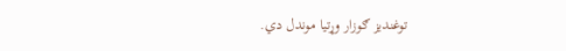توغنديز ګوزار وړتيا موندل دي.